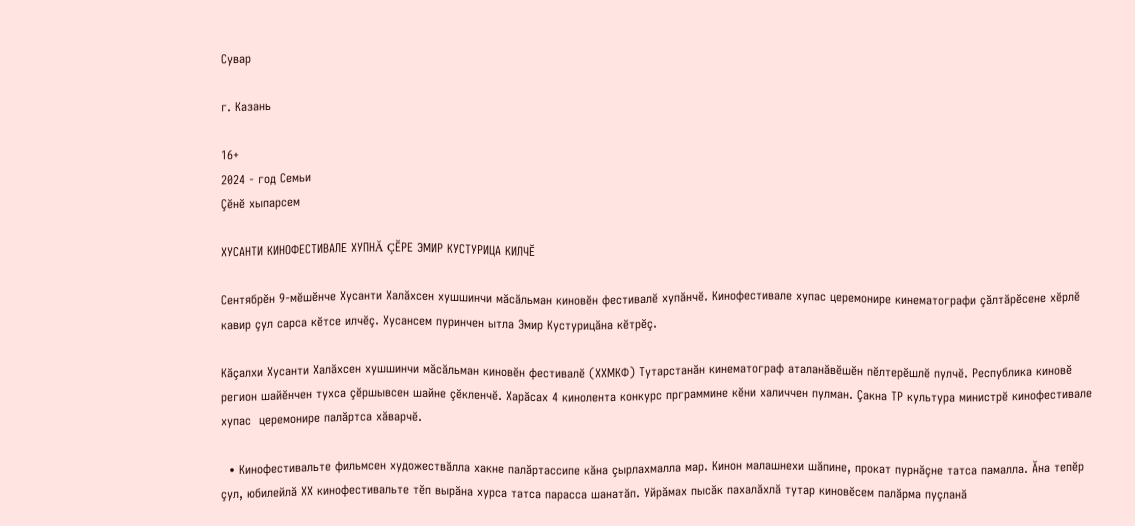Сувар

г. Казань

16+
2024 - год Семьи
Çӗнӗ хыпарсем

ХУСАНТИ КИНОФЕСТИВАЛЕ ХУПНĂ ÇӖРЕ ЭМИР КУСТУРИЦА КИЛЧӖ

Сентябрӗн 9-мӗшӗнче Хусанти Халăхсен хушшинчи мăсăльман киновӗн фестивалӗ хупăнчӗ. Кинофестивале хупас церемонире кинематографи çăлтăрӗсене хӗрлӗ кавир çул сарса кӗтсе илчӗç. Хусансем пуринчен ытла Эмир Кустурицăна кӗтрӗç.

Кăçалхи Хусанти Халăхсен хушшинчи мăсăльман киновӗн фестивалӗ (ХХМКФ) Тутарстанăн кинематограф аталанăвӗшӗн пӗлтерӗшлӗ пулчӗ. Республика киновӗ регион шайӗнчен тухса çӗршывсен шайне çӗкленчӗ. Харăсах 4 кинолента конкурс прграммине кӗни халиччен пулман. Çакна ТР культура министрӗ кинофестивале хупас  церемонире палăртса хăварчӗ.

  • Кинофестивальте фильмсен художествăлла хакне палăртассипе кăна çырлахмалла мар. Кинон малашнехи шăпине, прокат пурнăçне татса памалла. Ăна тепӗр çул, юбилейлă ХХ кинофестивальте тӗп вырăна хурса татса парасса шанатăп. Уйрăмах пысăк пахалăхлă тутар киновӗсем палăрма пуçланă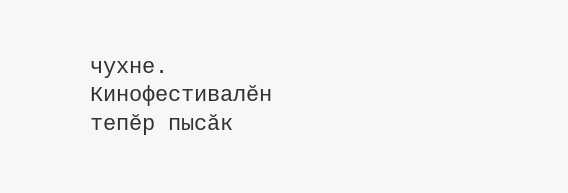чухне. Кинофестивалӗн тепӗр пысăк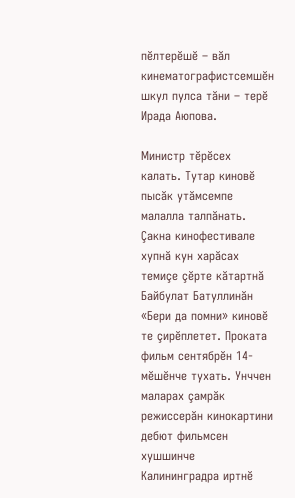пӗлтерӗшӗ – вăл кинематографистсемшӗн шкул пулса тăни – терӗ Ирада Аюпова.

Министр тӗрӗсех калать. Тутар киновӗ пысăк утăмсемпе малалла талпăнать. Çакна кинофестивале хупнă кун харăсах темиçе çӗрте кăтартнă Байбулат Батуллинăн «Бери да помни» киновӗ те çирӗплетет. Проката фильм сентябрӗн 14-мӗшӗнче тухать. Унччен маларах çамрăк режиссерăн кинокартини дебют фильмсен хушшинче Калининградра иртнӗ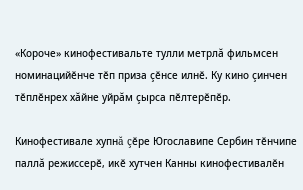«Короче» кинофестивальте тулли метрлă фильмсен номинацийӗнче тӗп приза çӗнсе илнӗ. Ку кино çинчен тӗплӗнрех хăйне уйрăм çырса пӗлтерӗпӗр.

Кинофестивале хупнă çӗре Югославипе Сербин тӗнчипе паллă режиссерӗ, икӗ хутчен Канны кинофестивалӗн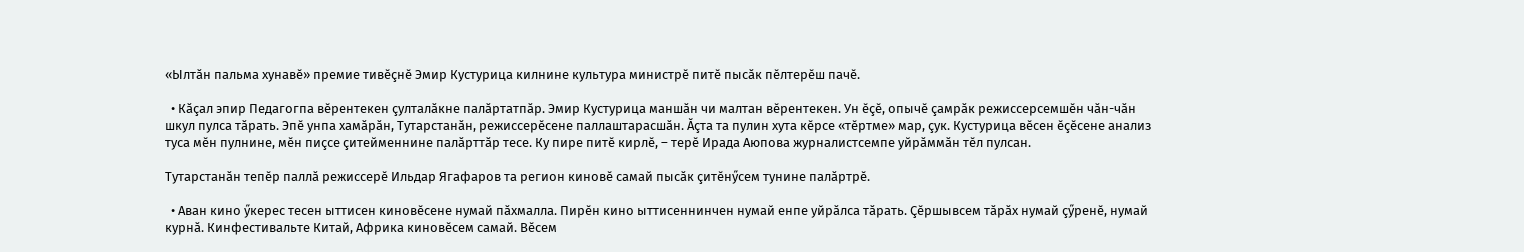«Ылтăн пальма хунавӗ» премие тивӗçнӗ Эмир Кустурица килнине культура министрӗ питӗ пысăк пӗлтерӗш пачӗ.

  • Кăçал эпир Педагогпа вӗрентекен çулталăкне палăртатпăр. Эмир Кустурица маншăн чи малтан вӗрентекен. Ун ӗçӗ, опычӗ çамрăк режиссерсемшӗн чăн-чăн шкул пулса тăрать. Эпӗ унпа хамăрăн, Тутарстанăн, режиссерӗсене паллаштарасшăн. Ăçта та пулин хута кӗрсе «тӗртме» мар, çук. Кустурица вӗсен ӗçӗсене анализ туса мӗн пулнине, мӗн пиçсе çитейменнине палăрттăр тесе. Ку пире питӗ кирлӗ, – терӗ Ирада Аюпова журналистсемпе уйрăммăн тӗл пулсан.

Тутарстанăн тепӗр паллă режиссерӗ Ильдар Ягафаров та регион киновӗ самай пысăк çитӗнӳсем тунине палăртрӗ.

  • Аван кино ӳкерес тесен ыттисен киновӗсене нумай пăхмалла. Пирӗн кино ыттисеннинчен нумай енпе уйрăлса тăрать. Çӗршывсем тăрăх нумай çӳренӗ, нумай курнă. Кинфестивальте Китай, Африка киновӗсем самай. Вӗсем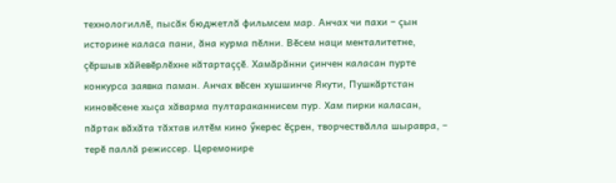технологиллӗ, пысăк бюджетлă фильмсем мар. Анчах чи пахи – çын историне каласа пани, ăна курма пӗлни. Вӗсем наци менталитетне, çӗршыв хăйевӗрлӗхне кăтартаççӗ. Хамăрăнни çинчен каласан пурте конкурса заявка паман. Анчах вӗсен хушшинче Якути, Пушкăртстан киновӗсене хыçа хăварма пултараканнисем пур. Хам пирки каласан, пăртак вăхăта тăхтав илтӗм кино ӳкерес ӗçрен, творчествăлла шыравра, – терӗ паллă режиссер. Церемонире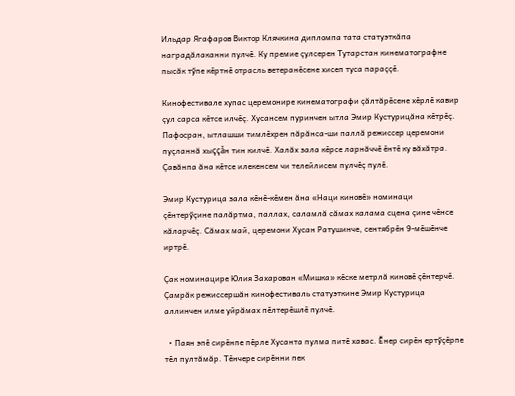Ильдар Ягафаров Виктор Клячкина дипломпа тата статуэткăпа наградăлаканни пулчӗ. Ку премие çулсерен Тутарстан кинематографне пысăк тӳпе кӗртнӗ отрасль ветеранӗсене хисеп туса параççӗ.

Кинофестивале хупас церемонире кинематографи çăлтăрӗсене хӗрлӗ кавир çул сарса кӗтсе илчӗç. Хусансем пуринчен ытла Эмир Кустурицăна кӗтрӗç. Пафосран, ытлашши тимлӗхрен пăрăнса-ши паллă режиссер церемони пуçланнă хыççăн тин килчӗ. Халăх зала кӗрсе ларнăччӗ ӗнтӗ ку вăхăтра. Çавăнпа ăна кӗтсе илекенсем чи телейлисем пулчӗç пулӗ.

Эмир Кустурица зала кӗнӗ-кӗмен ăна «Наци киновӗ» номинаци çӗнтерӳçине палăртма, паллах, саламлă сăмах калама сцена çине чӗнсе кăларчӗç. Сăмах май, церемони Хусан Ратушинче, сентябрӗн 9-мӗшӗнче иртрӗ.

Çак номинацире Юлия Захарован «Мишка» кӗске метрлă киновӗ çӗнтерчӗ. Çамрăк режиссершăн кинофестиваль статуэткине Эмир Кустурица аллинчен илме уйрăмах пӗлтерӗшлӗ пулчӗ.

  • Паян эпӗ сирӗнпе пӗрле Хусанта пулма питӗ хавас. Ӗнер сирӗн ертӳçӗрпе тӗл пултăмăр. Тӗнчере сирӗнни пек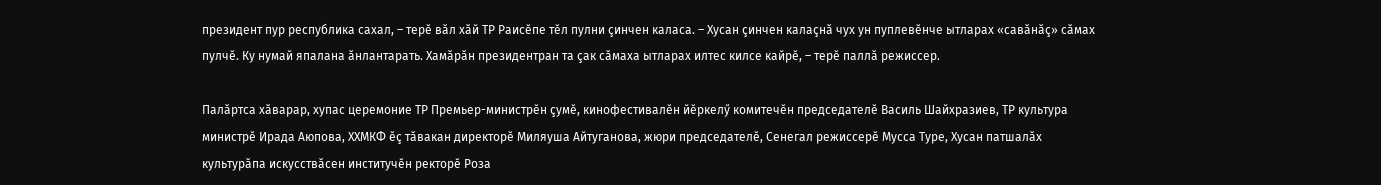президент пур республика сахал, – терӗ вăл хăй ТР Раисӗпе тӗл пулни çинчен каласа. – Хусан çинчен калаçнă чух ун пуплевӗнче ытларах «савăнăç» сăмах пулчӗ. Ку нумай япалана ăнлантарать. Хамăрăн президентран та çак сăмаха ытларах илтес килсе кайрӗ, – терӗ паллă режиссер.

Палăртса хăварар, хупас церемоние ТР Премьер-министрӗн çумӗ, кинофестивалӗн йӗркелӳ комитечӗн председателӗ Василь Шайхразиев, ТР культура министрӗ Ирада Аюпова, ХХМКФ ӗç тăвакан директорӗ Миляуша Айтуганова, жюри председателӗ, Сенегал режиссерӗ Мусса Туре, Хусан патшалăх культурăпа искусствăсен институчӗн ректорӗ Роза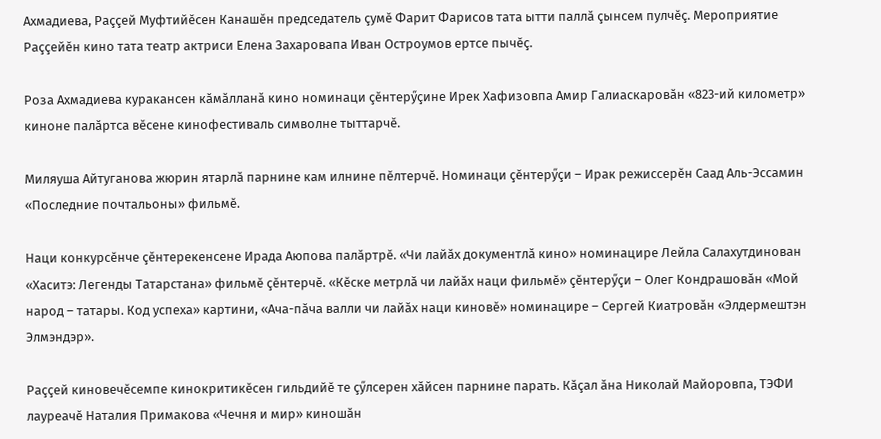Ахмадиева, Раççей Муфтийӗсен Канашӗн председатель çумӗ Фарит Фарисов тата ытти паллă çынсем пулчӗç. Мероприятие Раççейӗн кино тата театр актриси Елена Захаровапа Иван Остроумов ертсе пычӗç.

Роза Ахмадиева куракансен кăмăлланă кино номинаци çӗнтерӳçине Ирек Хафизовпа Амир Галиаскаровăн «823-ий километр» киноне палăртса вӗсене кинофестиваль символне тыттарчӗ.

Миляуша Айтуганова жюрин ятарлă парнине кам илнине пӗлтерчӗ. Номинаци çӗнтерӳçи – Ирак режиссерӗн Саад Аль-Эссамин «Последние почтальоны» фильмӗ.

Наци конкурсӗнче çӗнтерекенсене Ирада Аюпова палăртрӗ. «Чи лайăх документлă кино» номинацире Лейла Салахутдинован «Хаситэ: Легенды Татарстана» фильмӗ çӗнтерчӗ. «Кӗске метрлă чи лайăх наци фильмӗ» çӗнтерӳçи – Олег Кондрашовăн «Мой народ – татары. Код успеха» картини, «Ача-пăча валли чи лайăх наци киновӗ» номинацире – Сергей Киатровăн «Элдермештэн Элмэндэр».

Раççей киновечӗсемпе кинокритикӗсен гильдийӗ те çӳлсерен хăйсен парнине парать. Кăçал ăна Николай Майоровпа, ТЭФИ лауреачӗ Наталия Примакова «Чечня и мир» киношăн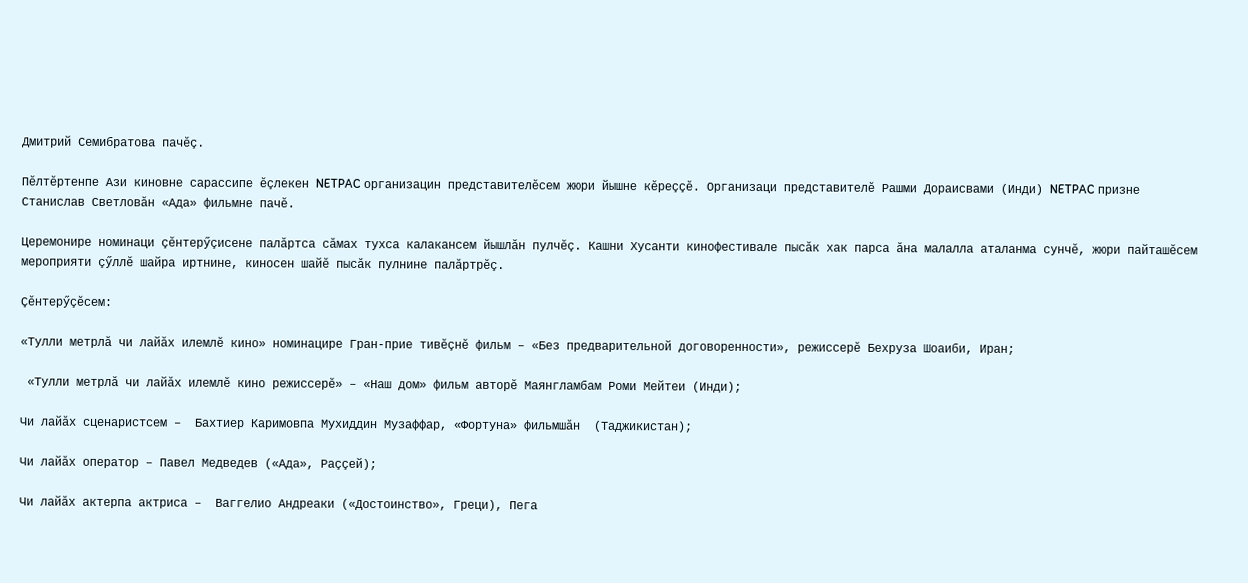Дмитрий Семибратова пачӗç.

Пӗлтӗртенпе Ази киновне сарассипе ӗçлекен NETPAC организацин представителӗсем жюри йышне кӗреççӗ. Организаци представителӗ Рашми Дораисвами (Инди) NETPAC призне Станислав Светловăн «Ада» фильмне пачӗ.

Церемонире номинаци çӗнтерӳçисене палăртса сăмах тухса калакансем йышлăн пулчӗç. Кашни Хусанти кинофестивале пысăк хак парса ăна малалла аталанма сунчӗ, жюри пайташӗсем мероприяти çӳллӗ шайра иртнине, киносен шайӗ пысăк пулнине палăртрӗç.

Çӗнтерӳçӗсем:

«Тулли метрлă чи лайăх илемлӗ кино» номинацире Гран-прие тивӗçнӗ фильм – «Без предварительной договоренности», режиссерӗ Бехруза Шоаиби, Иран;

 «Тулли метрлă чи лайăх илемлӗ кино режиссерӗ» – «Наш дом» фильм авторӗ Маянгламбам Роми Мейтеи (Инди);

Чи лайăх сценаристсем –  Бахтиер Каримовпа Мухиддин Музаффар, «Фортуна» фильмшăн  (Таджикистан);

Чи лайăх оператор – Павел Медведев («Ада», Раççей);

Чи лайăх актерпа актриса –  Ваггелио Андреаки («Достоинство», Греци), Пега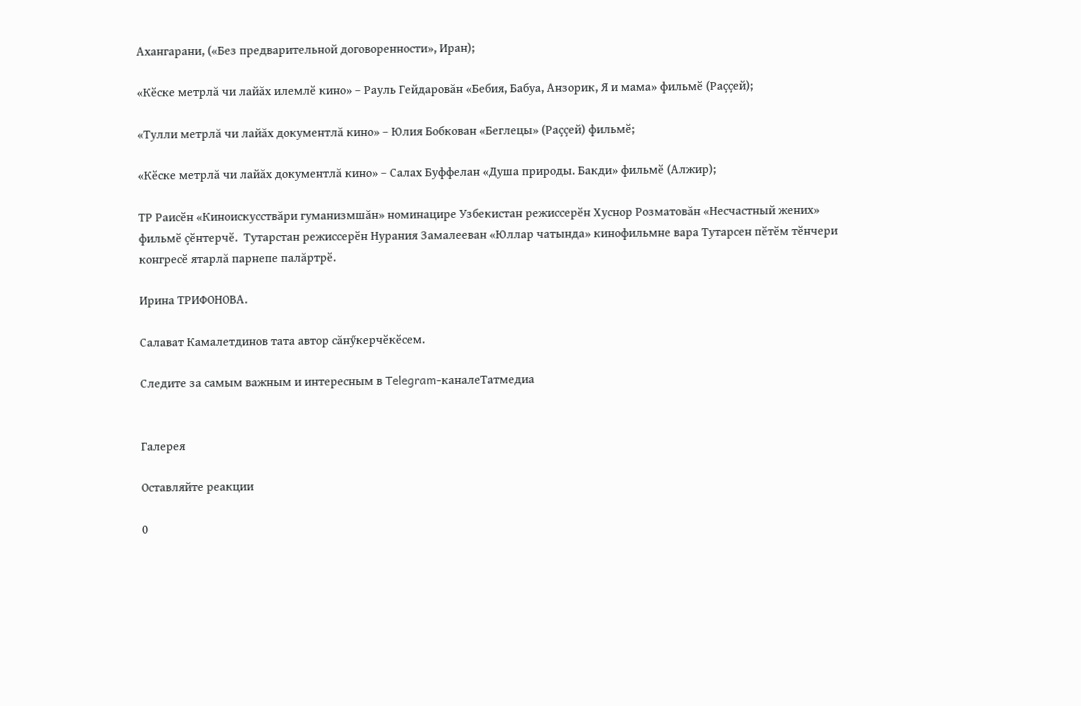Ахангарани, («Без предварительной договоренности», Иран);

«Кӗске метрлă чи лайăх илемлӗ кино» – Рауль Гейдаровăн «Бебия, Бабуа, Анзорик, Я и мама» фильмӗ (Раççей);

«Тулли метрлă чи лайăх документлă кино» – Юлия Бобкован «Беглецы» (Раççей) фильмӗ;

«Кӗске метрлă чи лайăх документлă кино» – Салах Буффелан «Душа природы. Бакди» фильмӗ (Алжир);

ТР Раисӗн «Киноискусствăри гуманизмшăн» номинацире Узбекистан режиссерӗн Хуснор Розматовăн «Несчастный жених» фильмӗ çӗнтерчӗ.  Тутарстан режиссерӗн Нурания Замалееван «Юллар чатында» кинофильмне вара Тутарсен пӗтӗм тӗнчери конгресӗ ятарлă парнепе палăртрӗ.

Ирина ТРИФОНОВА.

Салават Камалетдинов тата автор сăнӳкерчӗкӗсем.

Следите за самым важным и интересным в Telegram-каналеТатмедиа


Галерея

Оставляйте реакции

0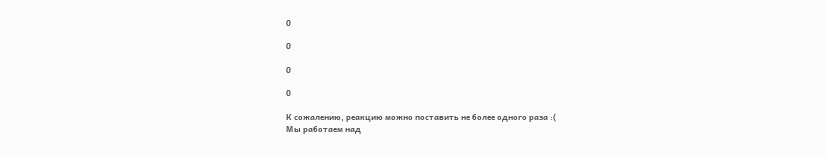0

0

0

0

К сожалению, реакцию можно поставить не более одного раза :(
Мы работаем над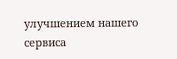улучшением нашего сервиса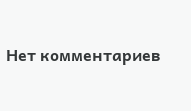Нет комментариев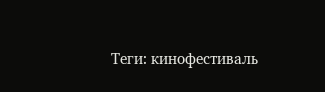Теги: кинофестиваль